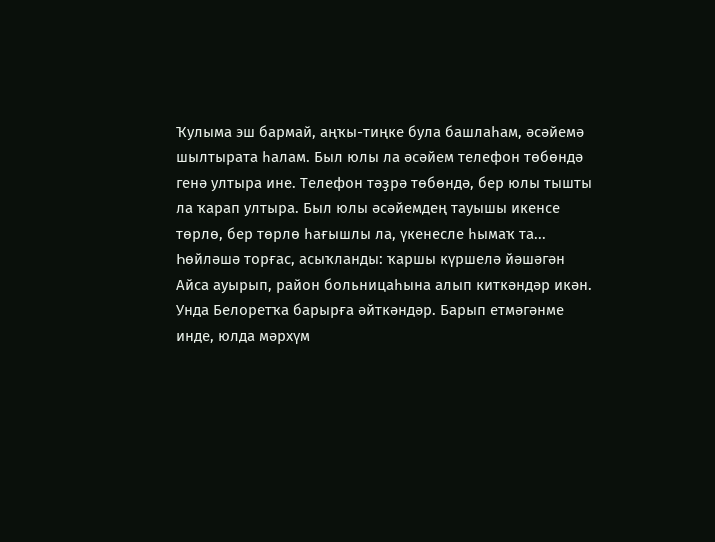Ҡулыма эш бармай, аңҡы-тиңке була башлаһам, әсәйемә шылтырата һалам. Был юлы ла әсәйем телефон төбөндә генә ултыра ине. Телефон тәҙрә төбөндә, бер юлы тышты ла ҡарап ултыра. Был юлы әсәйемдең тауышы икенсе төрлө, бер төрлө һағышлы ла, үкенесле һымаҡ та... Һөйләшә торғас, асыҡланды: ҡаршы күршелә йәшәгән Айса ауырып, район больницаһына алып киткәндәр икән. Унда Белоретҡа барырға әйткәндәр. Барып етмәгәнме инде, юлда мәрхүм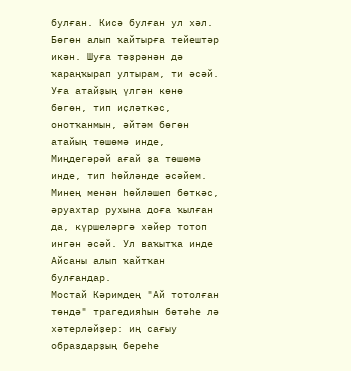булған. Кисә булған ул хәл. Бөгөн алып ҡайтырға тейештәр икән. Шуға тәҙрәнән дә ҡараңҡырап ултырам, ти әсәй. Уға атайҙың үлгән көнө бөгөн, тип иҫләткәс, онотҡанмын, әйтәм бөгөн атайың төшөмә инде, Миңдегәрәй ағай ҙа төшөмә инде, тип һөйләнде әсәйем. Минең менән һөйләшеп бөткәс, әруахтар рухына доға ҡылған да, күршеләргә хәйер тотоп ингән әсәй. Ул ваҡытҡа инде Айсаны алып ҡайтҡан булғандар.
Мостай Кәримдең "Ай тотолған төндә" трагедияһын бөтәһе лә хәтерләйҙер: иң сағыу образдарҙың береһе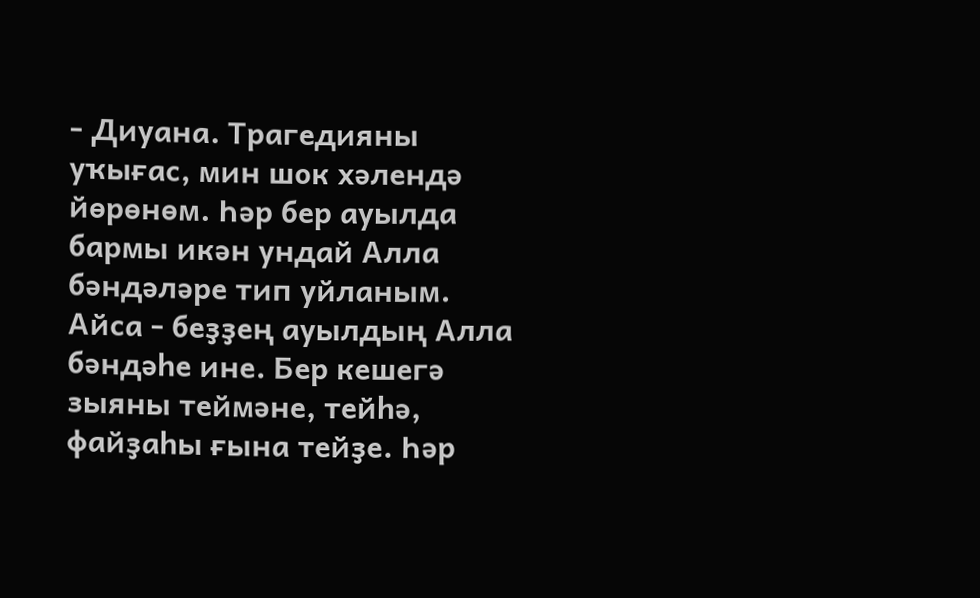- Диуана. Трагедияны уҡығас, мин шок хәлендә йөрөнөм. Һәр бер ауылда бармы икән ундай Алла бәндәләре тип уйланым. Айса - беҙҙең ауылдың Алла бәндәһе ине. Бер кешегә зыяны теймәне, тейһә, файҙаһы ғына тейҙе. Һәр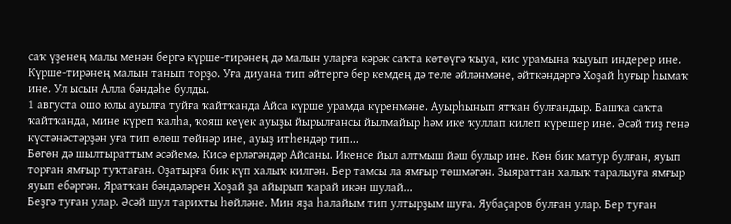саҡ үҙенең малы менән бергә күрше-тирәнең дә малын уларға кәрәк саҡта көтөүгә ҡыуа, кис урамына ҡыуып индерер ине. Күрше-тирәнең малын танып торҙо. Уға диуана тип әйтергә бер кемдең дә теле әйләнмәне, әйткәндәргә Хоҙай һуғыр һымаҡ ине. Ул ысын Алла бәндәһе булды.
1 августа ошо юлы ауылға туйға ҡайтҡанда Айса күрше урамда күренмәне. Ауырһынып ятҡан булғандыр. Башҡа саҡта ҡайтҡанда, мине күреп ҡалһа, ҡояш кеүек ауыҙы йырылғансы йылмайыр һәм ике ҡуллап килеп күрешер ине. Әсәй тиҙ генә күстәнәстәрҙән уға тип өлөш төйнәр ине, ауыҙ итһендәр тип...
Бөгөн дә шылтыраттым әсәйемә. Кисә ерләгәндәр Айсаны. Икенсе йыл алтмыш йәш булыр ине. Көн бик матур булған, яуып торған ямғыр туҡтаған. Оҙатырға бик күп халыҡ килгән. Бер тамсы ла ямғыр төшмәгән. Зыяраттан халыҡ таралыуға ямғыр яуып ебәргән. Яратҡан бәндәләрен Хоҙай ҙа айырып ҡарай икән шулай...
Беҙгә туған улар. Әсәй шул тарихты һөйләне. Мин яҙа һалайым тип ултырҙым шуға. Яубаҫаров булған улар. Бер туған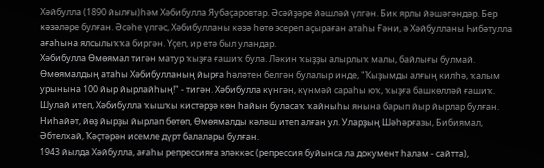Хәйбулла (1890 йылғы)һәм Хәбибулла Яубаҫаровтар. Әсәйҙәре йәшләй үлгән. Бик ярлы йәшәгәндәр. Бер кәзәләре булған. Әсәһе үлгәс, Хәбибулланы кәзә һөтө эсереп аҫыраған атаһы Ғәни, ә Хәйбулланы Һибәтулла ағаһына ялсылыҡҡа биргән. Үҫеп, ир етә был уландар.
Хәбибулла Өмөямал тигән матур ҡыҙға ғашиҡ була. Ләкин ҡыҙҙы алырлыҡ малы, байлығы булмай. Өмөямалдың атаһы Хәбибулланың йырға һәләтен белгән булалыр инде, "Ҡыҙымды алғың килһә, ҡалым урынына 100 йыр йырлайһың!" - тигән. Хәбибулла күнгән, күнмәй сараһы юҡ, ҡыҙға башкөлләй ғашиҡ. Шулай итеп, Хәбибулла ҡышҡы кистәрҙә көн һайын буласаҡ ҡайныһы янына барып йыр йырлар булған. Ниһайәт, йөҙ йырҙы йырлап бөтөп, Өмөямалды кәләш итеп алған ул. Уларҙың Шәһәрғазы, Бибиямал, Әбтелхай, Ҡәҫтәрән исемле дүрт балалары булған.
1943 йылда Хәйбулла, ағаһы репрессияға эләккәс (репрессия буйынса ла документ һалам - сайтта),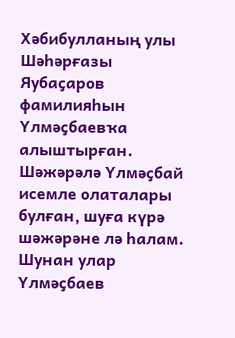Хәбибулланың улы Шәһәрғазы Яубаҫаров фамилияһын Үлмәҫбаевҡа алыштырған. Шәжәрәлә Үлмәҫбай исемле олаталары булған, шуға күрә шәжәрәне лә һалам. Шунан улар Үлмәҫбаев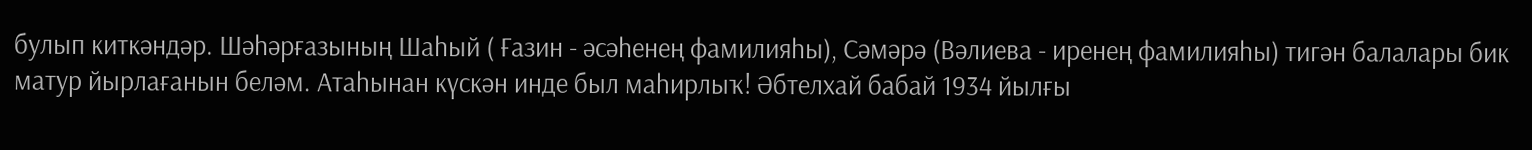булып киткәндәр. Шәһәрғазының Шаһый ( Ғазин - әсәһенең фамилияһы), Сәмәрә (Вәлиева - иренең фамилияһы) тигән балалары бик матур йырлағанын беләм. Атаһынан күскән инде был маһирлыҡ! Әбтелхай бабай 1934 йылғы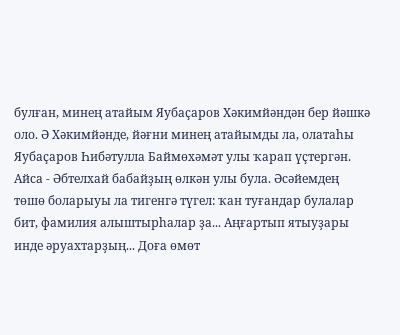булған, минең атайым Яубаҫаров Хәкимйәндән бер йәшкә оло. Ә Хәкимйәнде, йәғни минең атайымды ла, олатаһы Яубаҫаров Һибәтулла Баймөхәмәт улы ҡарап үҫтергән.
Айса - Әбтелхай бабайҙың өлкән улы була. Әсәйемдең төшө боларыуы ла тигенгә түгел: ҡан туғандар булалар бит, фамилия алыштырһалар ҙа... Аңғартып ятыуҙары инде әруахтарҙың... Доға өмөт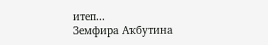итеп...
Земфира Аҡбутина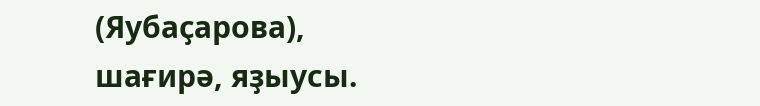(Яубаҫарова), шағирә, яҙыусы.